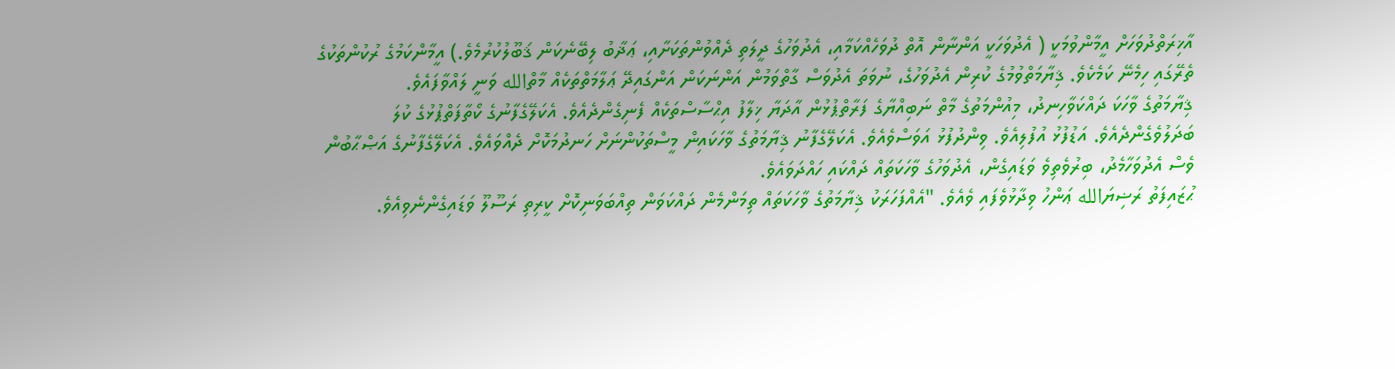އާޚިރަތްދުވަހަށް އީމާންވުމަކީ ( އެދުވަހަކީ އަންނާން އޮތް ދުވަހެއްކަމާއި، އެދުވަހުގެ ދީލަތި ދެއްވުންތަކަށާއި، ޢަޛާބު ލިބޭނެކަން ޤަބޫލުކުރުމެވެ.) އީމާންކަމުގެ ރުކުންތަކުގެ ތެރޭގައި ހިމެނޭ ކަމެކެވެ. ޤިޔާމަތްވުމުގެ ކުރިން އެދުވަހުގެ، ނުވަތަ އެދުވަސް ގާތްވަމުން އަންނަކަން އަންގައިދޭ ޢަލާމަތްތަކެއް މާތްالله ވަނީ ލައްވާފައެވެ.
ޤިޔާމަތުގެ ވާހަކަ ދައްކަވާހިނދު، މިއުންމަތުގެ މާތް ނަބިއްޔާގެ ފަރާތްޕުޅުން އާދަޔާ ޚިލާފު އިޙްސާސްތަކެއް ފެނިގެންދެއެވެ. އެކަލޭގެފާނުގެ ކޯތާފަތްޕުޅުގެ ކުލަ ބަދަލުވެގެންދެއެވެ. އަޑުފުޅު އުފުލިއެވެ. ވިންދުފުޅު އަވަސްވެއެވެ. އެކަލޭގެފާނު ޤިޔާމަތުގެ ވާހަކައިން މީސްތަކުންނަށް ހަނދުމަކޮށް ދެއްވައެވެ. އެކަލޭގެފާނުގެ އަޞްޙާބުން ވެސް އެދުވަހާމެދު، ބިރުވެތިވެ ވަޑައިގެން، އެދުވަހުގެ ވާހަކަތައް ދައްކައި ހައްދަވައެވެ.
ޙުޒައިފަތު ރަޟިޔަالله ޢަންހު ވިދާޅުވެފައި ވެއެވެ. "އެއްފަހަރަކު ޤިޔާމަތުގެ ވާހަކަތައް ތިމަންމެން ދައްކަވަން ތިއްބަވަނިކޮށް ކީރިތި ރަސޫލޫ ވަޑައިގެންނެވިއެވެ.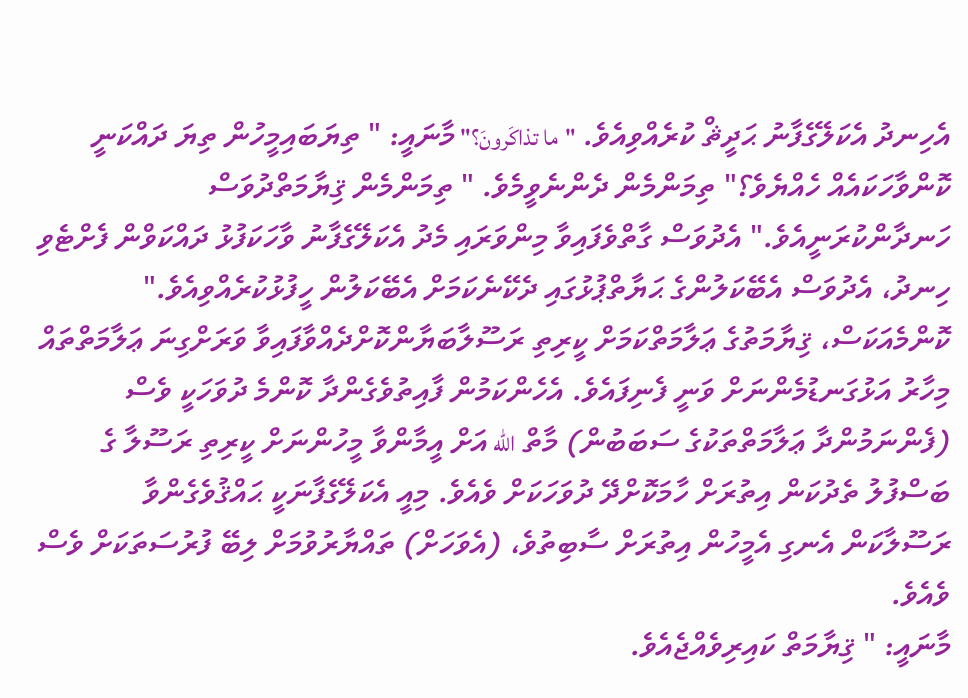އެހިނދު އެކަލޭގެފާނު ޙަދީޘް ކުރެއްވިއެވެ. "ما تذاكَرونَ؟" މާނައީ: " ތިޔަބައިމީހުން ތިޔަ ދައްކަނީ ކޮންވާހަކައެއް ހެއްޔެވެ؟" ތިމަންމެން ދެންނެވީމެވެ. " ތިމަންމެން ޤިޔާމަތްދުވަސް ހަނދާންކުރަނީއެވެ." އެދުވަސް ގާތްވެފައިވާ މިންވަރައި މެދު އެކަލޭގެފާނު ވާހަކަފުޅު ދައްކަވްން ފެށްޓެވި ހިނދު، އެދުވަސް އެބޭކަލުންގެ ޙަޔާތްޕުޅުގައި ދެކޭނެކަމަށް އެބޭކަލުން ހީފުޅުކުރެއްވިއެވެ."
ކޮންމެއަކަސް، ޤިޔާމަތުގެ ޢަލާމަތްކަމަށް ކީރިތި ރަސޫލާބަޔާންކޮށްދެއްވާފައިވާ ވަރަށްގިނަ ޢަލާމަތްތައް މިހާރު އަޅުގަނޑުމެންނަށް ވަނީ ފެނިފައެވެ. އެހެންކަމުން ފާއިތުވެގެންދާ ކޮންމެ ދުވަހަކީ ވެސް (ފެންނަމުންދާ ޢަލާމަތްތަކުގެ ސަބަބުން) މާތް الله އަށް އީމާންވާ މީހުންނަށް ކީރިތި ރަސޫލާ ގެ ބަސްފުލު ތެދުކަން އިތުރަށް ހާމަކޮށްދޭ ދުވަހަކަށް ވެއެވެ. މިއީ އެކަލޭގެފާނަކީ ޙައްޤުވެގެންވާ ރަސޫލާކަން އެނގި އެމީހުން އިތުރަށް ސާބިތުވެ، (އެވަހަށް) ތައްޔާރުވުމަށް ލިބޭ ފުރުސަތަކަށް ވެސް ވެއެވެ.
މާނައީ: " ޤިޔާމަތް ކައިރިވެއްޖެއެވެ.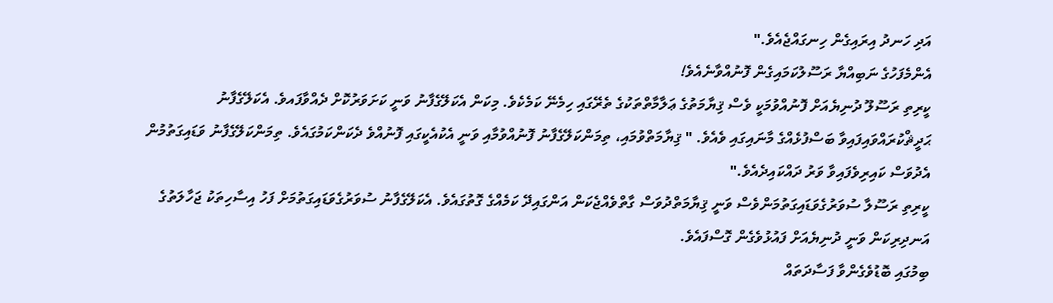އަދި ހަނދު އިރައިގެން ހިނގައްޖެއެވެ."
އެންމެފަހުގެ ނަބިއްޔާ ރަސޫލުކަމައިގެން ފޮނުއްވާނެއެވެ!
ކީރިތި ރަސޫލޫ ދުނިޔެއަށް ފޮނުއްވުމަކީ ވެސް ޤިޔާމަތުގެ ޢަލާމާތްތަކުގެ ތެރޭގައި ހިމެނޭ ކަމެކެވެ. މިކަން އެކަލޭގެފާނު ވަނީ ކަށަވަރުކޮށް ދެއްވާފައވެ. އެކަލޭގެފާނު ޙަދީޘްކުރައްވައިފައިވާ ބަސްފުޅެއްގެ މާނައިގައި ވެއެވެ. " ޤިޔާމަތްވުމައި، ތިމަންކަލޭގެފާނު ފޮނުއްވުމާއި ވަނީ އެކުއެކީގައި ފޮނުއްވެ ދެކަންކަމުގައެވެ. ތިމަންކަލޭގެފާނު ވަޑައިގަތުމުން އެދުވަސް ކައިރިވެފައިވާ ވަރު ދައްކައިދެއެވެ."
ކީރިތި ރަސޫލާ ސުވަރުގެވަޑައިގަތުމަންވެސް ވަނީ ޤިޔާމަތްދުވަސް ގާތްވެއްޖެކަން އަންގައިދޭ ކަމެއްގެ ގޮތުގައެވެ. އެކަލޭގެފާނު ސުވަރުގެވަޑައިގަތުމަށް ފަހު އިސާހިތަކު ޖަހާލަތުގެ އަނދިރިކަން ވަނީ ދުނިޔެއަށް ފައުޅުވެގެން ގޮސްފައެވެ.
ބިމުގައި ބޮޑުވެގެންވާ ފަސާދަތައް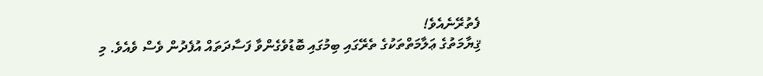ފެތުރޭނެއެވެ!
ޤިޔާމަތުގެ ޢަލާމަތްތަކުގެ ތެރޭގައި ބިމުގައި ބޮޑުވެގެންވާ ފަސާދަތައް އުފެދުން ވެސް ވެއެވެ. މި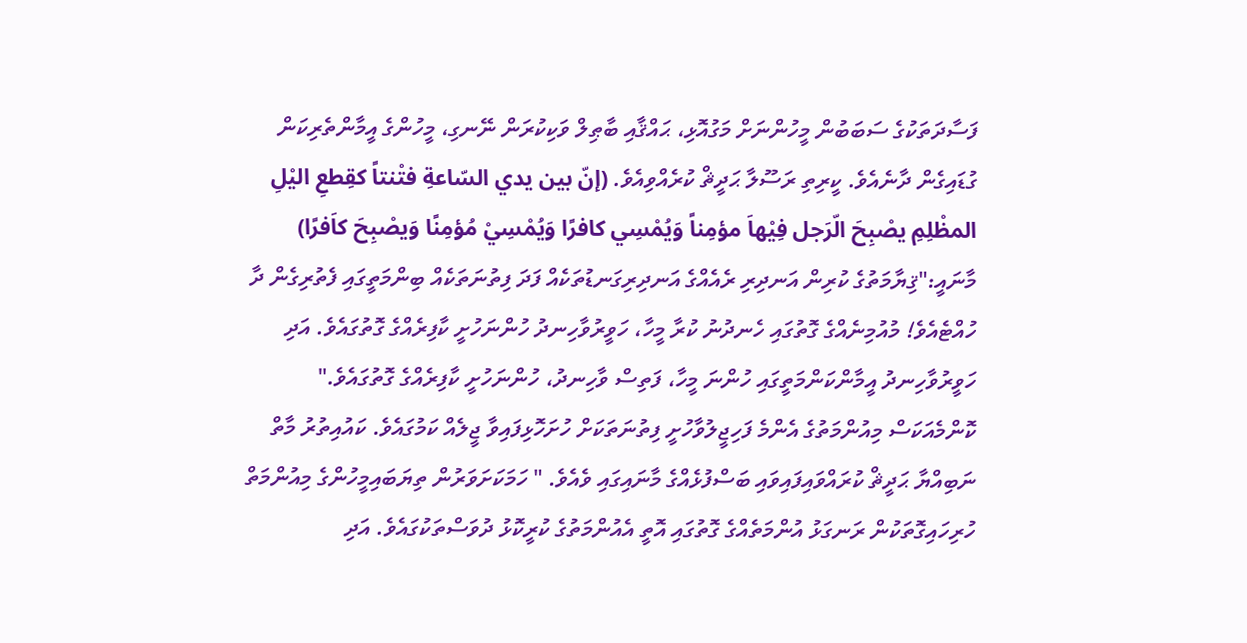ފަސާދަތަކުގެ ސަބަބުން މީހުންނަށް މަގުއޮޅި، ޙައްޤާއި ބާޠިލް ވަކިކުރަން ނޭނގި، މީހުންގެ އީމާންތެރިކަން ގުޑައިގެން ދާނެއެވެ. ކީރިތި ރަސޫލާ ޙަދީޘް ކުރެއްވިއެވެ. (إنّ بين يدي السّاعةِ فتْنتاً كقِطعِ اليْلِ المظْلِمِ يصْبِحَ الّرَجل فِيْهاَ مؤمِناً وَيُمْسِي كافرًا وَيُمْسِيْ مُؤمِنًا وَيصْبِحَ كاَفرًا) މާނައީ:"ޤިޔާމަތުގެ ކުރިން އަނދިރި ރެއެއްގެ އަނދިރިގަނޑުތަކެއް ފަދަ ފިތުނަތަކެއް ބިންމަތީގައި ފެތުރިގެން ދާ ހުއްޓެއެވެ! މުއުމިނެއްގެ ގޮތުގައި ހެނދުނު ކުރާ މީހާ، ހަވީރުވާހިނދު ހުންނަހުށީ ކާފިރެއްގެ ގޮތުގައެވެ. އަދި ހަވީރުވާހިނދު އީމާންކަންމަތީގައި ހުންނަ މީހާ، ފަތިސް ވާހިނދު، ހުންނަހުށީ ކާފިރެއްގެ ގޮތުގައެވެ."
ކޮންމެއަކަސް މިއުންމަތުގެ އެންމެ ފަހިޖީލުވާހުށީ ފިތުނަތަކަށް ހުށަހޮޅިފައިވާ ޖީލެއް ކަމުގައެވެ. ކައުއިތުރު މާތް ނަބިއްޔާ ޙަދީޘް ކުރައްވައިފައިވައި ބަސްފުޅެއްގެ މާނައިގައި ވެއެވެ. " ހަމަކަށަވަރުން ތިޔަބައިމީހުންގެ މިއުންމަތް ހުރިހައިގޮތަކުން ރަނގަޅު އުންމަތެއްގެ ގޮތުގައި އޮތީ އެއުންމަތުގެ ކުރީކޮޅު ދުވަސްތަކުގައެވެ. އަދި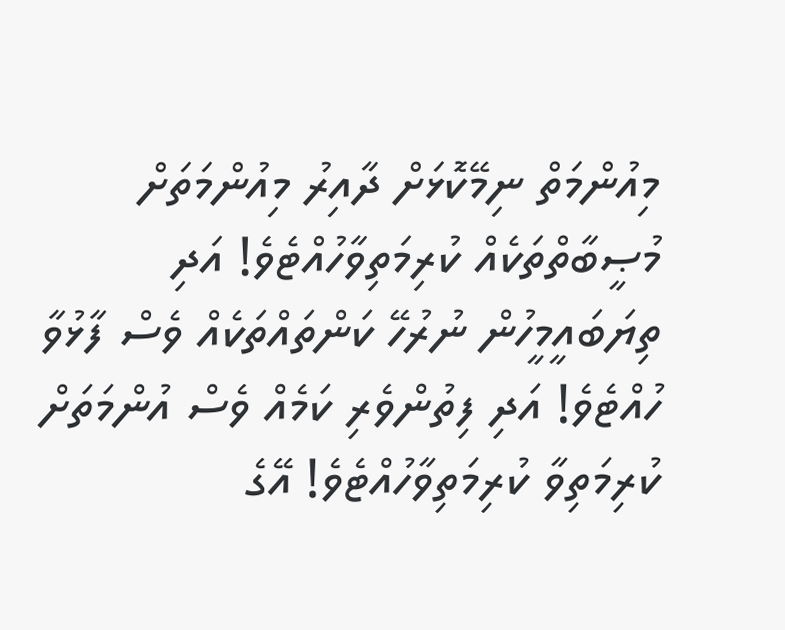މިއުންމަތް ނިމޭކޮޅަށް ދާއިރު މިއުންމަތަށް މުޞީބާތްތަކެއް ކުރިމަތިވާހުއްޓެވެ! އަދި ތިޔަބައީމީހުން ނުރުހޭ ކަންތައްތަކެއް ވެސް ފާޅުވާ ހުއްޓެވެ! އަދި ފިތުންވެރި ކަމެއް ވެސް އުންމަތަށް ކުރިމަތިވާ ކުރިމަތިވާހުއްޓެވެ! އޭގެ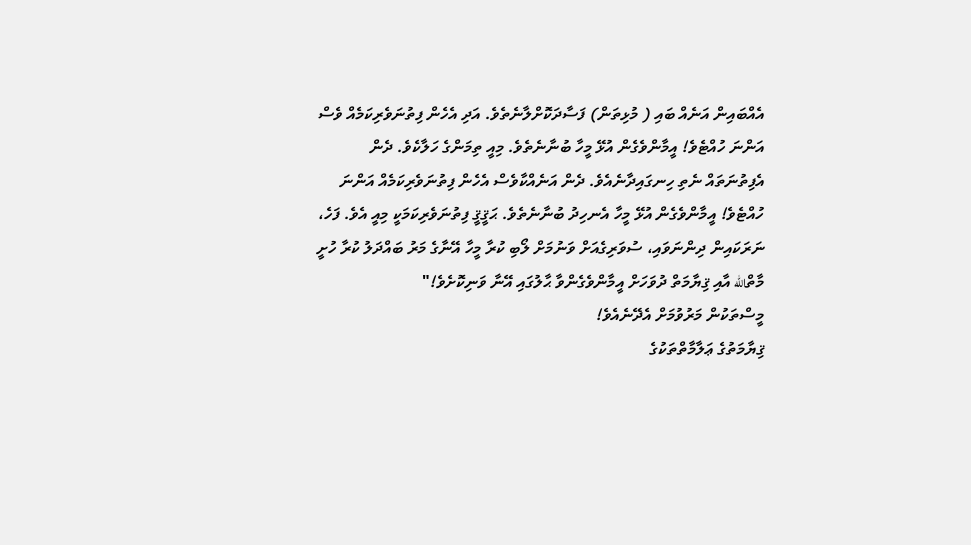އެއްބައިން އަނެއް ބައި ( މުޅިތަން) ފަސާދަކޮށްލާނެތެވެ. އަދި އެހެން ފިތުނަވެރިކަމެއް ވެސް އަންނަ ހުއްޓެވެ! އީމާންވެގެން އުޅޭ މީހާ ބުނާނެތެވެ. މިއީ ތިމަންގެ ހަލާކެވެ. ދެން އެފިތުނަތައް ނެތި ހިނގައިދާނެއެވެ. ދެން އަނެއްކާވެސް އެހެން ފިތުނަވެރިކަމެއް އަންނަ ހުއްޓެވެ! އީމާންވެގެން އުޅޭ މީހާ އެނހިދު ބުނާނެތެވެ. ޙަޤީޤީ ފިތުނަވެރިކަމަކީ މިއީ އެވެ. ފަހެ، ނަރަކައިން ދިންނަވައި، ސުވަރިގެއަށް ވަނުމަށް ލޯބި ކުރާ މީހާ އޭނާގެ މަރު ބައްދަލު ކުރާ ހުށީ މާތްالله އާއި ޤިޔާމަތް ދުވަހަށް އީމާންވެގެންވާ ޙާލުގައި އޭނާ ވަނިކޮށެވެ!"
މީސްތަކުން މަރުވުމަށް އެދޭނެއެވެ!
ޤިޔާމަތުގެ ޢަލާމާތްތަކުގެ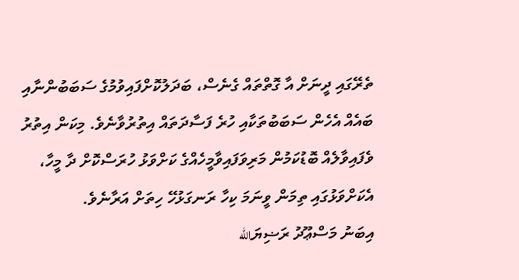ތެރޭގައި ދީނަށް އާ ގޮތްތައް ގެނެސް، ބަދަލުކޮށްފައިވުމުގެ ސަބަބުންނާއި ބައެއް އެހެން ސަބަބުތަކާއި ހުރެ ފަސާދަތައް އިތުރުވާނެވެ. މިކަން އިތުރު ވެފައިވާލެއް ބޮޑުކަމުން މަރިވަފައިވާމީހެއްގެ ކަށްވަޅު ހުރަސްކޮށް ދާ މީހާ، އެކަށްވަޅުގައި ތިމަން ވީނަމަ ކިހާ ރަނގަޅުހޭ ހިތަށް އަރާނެވެ.
އިބަނު މަސްޢޫދު ރަޟިޔަالله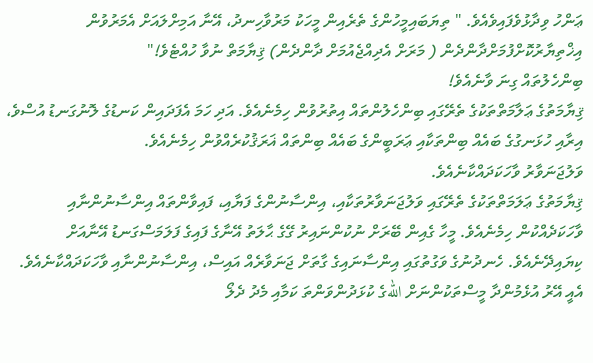ޢަންހު ވިދާޅުވެފައިވެއެވެ. " ތިޔަބައިމީހުންގެ ތެރެއިން މީހަކު މަރުވާހިނދު، އޭނާ އަމިށްލައަށް އެމަރުވުން އިޚްތިޔާރުކޮށްފުމަށްދާންދެން ( މަރަށް އެދިއްޖެއުމަށް ދާންދެން) ޤިޔާމަތް ނުވާ ހުއްޓެވެ!"
ބިންހެލުތައް ގިނަ ވާނެއެވެ!
ޤިޔާމަތުގެ ޢަލާމަތްތަކުގެ ތެރޭގައި ބިންހެލުންތައް އިތުރުވުން ހިމެނެއެވެ. އަދި ހަމަ އެފަދައިން ކަނޑުގެ ލޮނުގަނޑު އުސްވެ، އިރާއި ހުޅަނގުގެ ބައެއް ބިންތަކާއި ޢަރަބީންގެ ބައެއް ބިންތައް ޣަރަޤުކުރެއްވުން ހިމެނެއެވެ.
ވަލުޖަނަވާރު ވާހަކަދައްކާނެއެވެ.
ޤިޔާމަތުގެ ޢަލަމަތްތަކުގެ ތެރޭގައި ވަލުޖަނަވާރުތަކާއި، އިންސާނުންގެ ފަޔާއި، ފައިވާންތައް އިންސާނުންނާއި ވާހަކަދެއްކުން ހިމެނެއެވެ. މީހާ ގެއިން ބޭރަށް ނުކުންނައިރު ގޭގެ ޙާލަތު އޭނާގެ ފައިގެ ފަލަމަސްގަނޑު އޭނާއަށް ކިޔައިދޭނެއެވެ. ހެނދުނުގެ ވަގުތުގައި އިންސާނައިގެ ގާތަށް ޖަނަވާރެއް އައިސް، އިންސާނުންނާއި ވާހަކަދައްކާނެއެވެ. އެއީ އޭރު އުޅެމުންދާ މީސްތަކުންނަށް اللهގެ ކުޅަދުންވަންތަ ކަމާއި މެދު ދެލޯ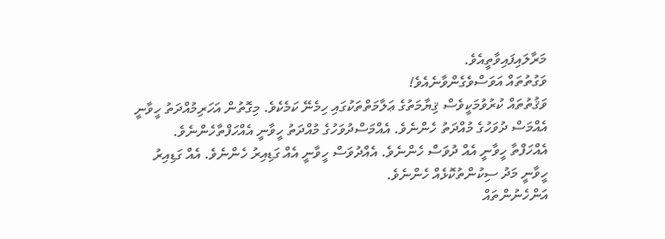މަރާލައިފައިވާތީއެވެ.
ވަގުތުތައް އަވަސްވެގެންވާނެއެވެ!
ވަޤުތުތައް ކުރުވުމަކީވެސް ޤިޔާމަތުގެ ޢަލާމަތްތަކުގައި ހިމެނޭ ކަމެކެވެ. މިގޮތުން އަހަރިމުއްދަތު ހީވާނީ އެއްމަސް ދުވަހުގެ މުއްދަތު ހެންނެވެ. އެއްމަސްދުވަހުގެ މުއްދަތު ހީވާނީ އެއްހަފްތާހެންނެވެ. އެއްހަފްތާ ހީވާނީ އެއް ދުވަސް ހެންނެވެ. އެއްދުވަސް ހީވާނީ އެއް ގަޑިއިރު ހެންނެވެ. އެއް ގަޑިއިރު ހީވާނީ މަދު ސިކުންތުކޮޅެއް ހެންނެވެ.
އަންހެނުންތައް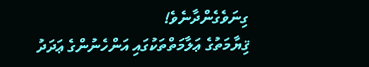ގިނަވެގެންދާނެވެ!
ޤިޔާމަތުގެ ޢަލާމަތްތަކުގައި އަންހެނުންގެ ޢަދަދު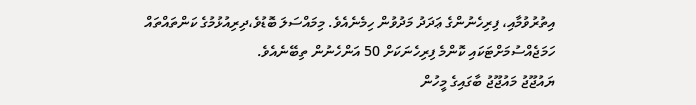އިތުރުވުމާއި، ފިރިހެނުންގެ ޢަދަދު މަދުވުން ހިމެނެއެވެ. މިމައްސަލަ ބޮޑުވެ،ދިރިއުޅުމުގެ ކަންތައްތައް ހަމަޖެއްސުމަށްޓަކައި ކޮންމެ ފިރިހެނަކަށް 50 އަންހެނުން ތިބޭނެއެވެ.
ޔައުޖޫޖު މައުޖޫޖު ބާގައިގެ މީހުން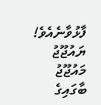ފާޅުވާނެއެވެ!
ޔައުޖޫޖު މައުޖޫޖު ބާގައިގެ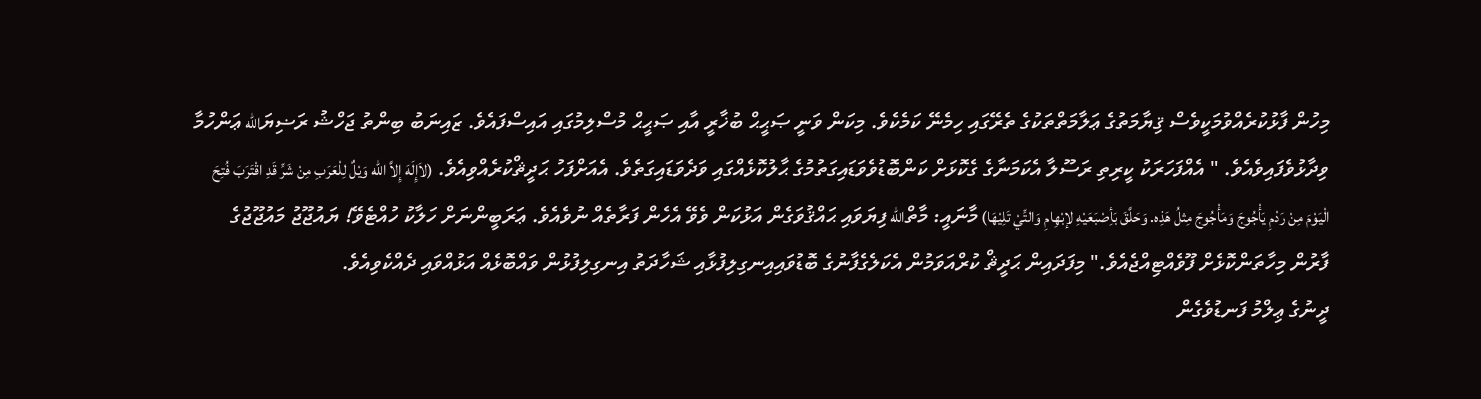މިހުން ފާޅުކުރެއްވުމަކީވެސް ޤިޔާމަތުގެ ޢަލާމަތްތަކުގެ ތެރޭގައި ހިމެނޭ ކަމެކެވެ. މިކަން ވަނީ ޞަޙީޙް ބުޚާރީ އާއި ޞަޙީޙް މުސްލިމުގައި އައިސްފައެވެ. ޒައިނަބު ބިންތު ޖަހްޝު ރަޟިޔަالله ޢަންހުމާ ވިދާޅުވެފައިވެއެވެ. " އެއްފަހަރަކު ކީރިތި ރަސޫލާ އެކަމަނާގެ ގެކޮޅަށް ކަންބޮޑުވެވަޑައިގަތުމުގެ ޙާލުކޮޅެއްގައި ވަދެވަޑައިގަތެވެ. އެއަށްފަހު ޙަދީޘްކުރެއްވިއެވެ. (لاَإِلَهَ إِلاَّ الله وَيْلٌ لِلْعَرَبِ مِنْ شَرِّ قَدِ اقْتَرَبَ فُتِحَ الْيَوْمَ مِنْ رَدْمِ يَأْجُوجَ وَمَأْجُوجَ مِثلُ هَذِه. وَحَلَّقَ بَأِصْبَعَيْهِ لإبْهِامِ وَالتِّيْ تَلِيْهَا) މާނައީ: މާތްالله ފިޔަވައި ޙައްޤުވަގެން އަޅުކަން ވެވޭ އެހެން ފަރާތެއް ނުވެއެވެ. ޢަރަބީންނަށް ހަލާކު ހުއްޓެވޭ! ޔައުޖޫޖު މައުޖޫޖުގެ ފާރުން މިހާތަންކޮޅެށް ފޫވެއްޓިއްޖެއެވެ." މިފަދައިން ޙަދީޘް ކުރްއަވަމުން އެކަލެގެފާނުގެ ބޮޑުވައިއިނގިލިފުޅާއި ޝަހާދަތު އިނގިލިފުޅުން ވައްބޮޅެއް އަޅުއްވައި ދެއްކެވިއެވެ.
ދީނުގެ ޢިލްމު ފަނޑުވެގެން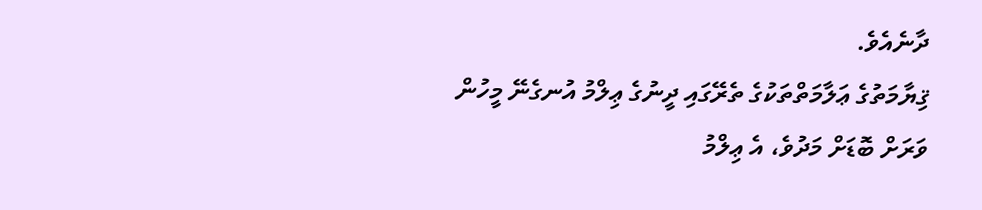ދާނެއެވެ.
ޤިޔާމަތުގެ ޢަލާމަތްތަކުގެ ތެރޭގައި ދީނުގެ ޢިލްމު އުނގެނޭ މީހުން ވަރަށް ބޮޑަށް މަދުވެ، އެ ޢިލްމު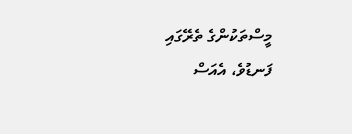މީސްތަކުންގެ ތެރޭގައި ފަނޑުވެ، އެއަސް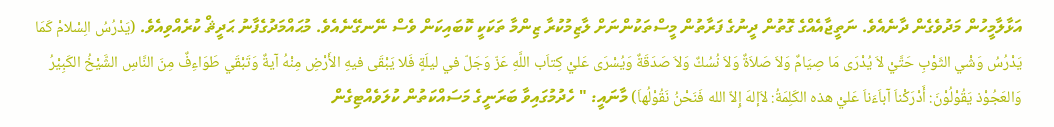އަޅާލާމީހުން މަދުވެގެން ދާނެއެވެ. ނަތީޖާއެއްގެ ގޮތުން ދީނުގެ ފަރާތުން މީސްތަކުންނަށް ލާޒިމުކުރާ ޒިންމާ ތަކަކީ ކޮބައިކަން ވެސް ނޭނގޭނެއެވެ. މުޙައްމަދުގެފާނު ޙަދީޘް ކުރެއްވިއެވެ. (يَدْرُسُ الِسْلامْ كَمَا يَدْرُسُ وَشْي الثَوْبِ حَتَّيْ لاَ يُدْرَى مَا صِيَامٌ وَلاَ صَلاَةٌ وَلاَ نُسُكٌ وَلاَ صَدَقَةٌ وَيُسْرَى عَليْ كِتاَب اللَّهِ عَزّ وَجَلّ في ليلَةٍ فَلا يَبْقَى فيهِ الأَرْضِ مِنْهُ آيةٌ وَتَبْقَي طَوَاءِفٌ مِنَ النَّاسِ الشَّيْخُ الكَبِيْرُ وَالعَجُوْذ يَقُوْلُوْنَ: أَدْرَكْناَ آباَءَناَ عَليْ هذه الكَلِمَةُ: لاَإلهَ إِلاّ الله فَنَحْنُ نَقُوْلُهاَ) މާނައީ: " ހެދުމުގައިވާ ބަރަނީގެ މަސައްކަތުން ކުލަވެއްޓިގެން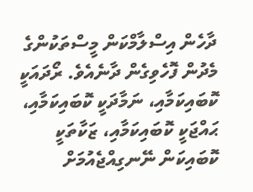ދާހެން އިސްލާމްކަން މީސްތަކުންގެ މެދުން ފޮހެވިގެން ދާނެއެވެ. ރޯދައަކީ ކޮބައިކަމާއި، ނަމާދަކީ ކޮބައިކަމާއި، ޙައްޖަކީ ކޮބައިކަމާއި، ޒަކާތަކީ ކޮބައިކަން ނޭނގިއްޖެއުމަށް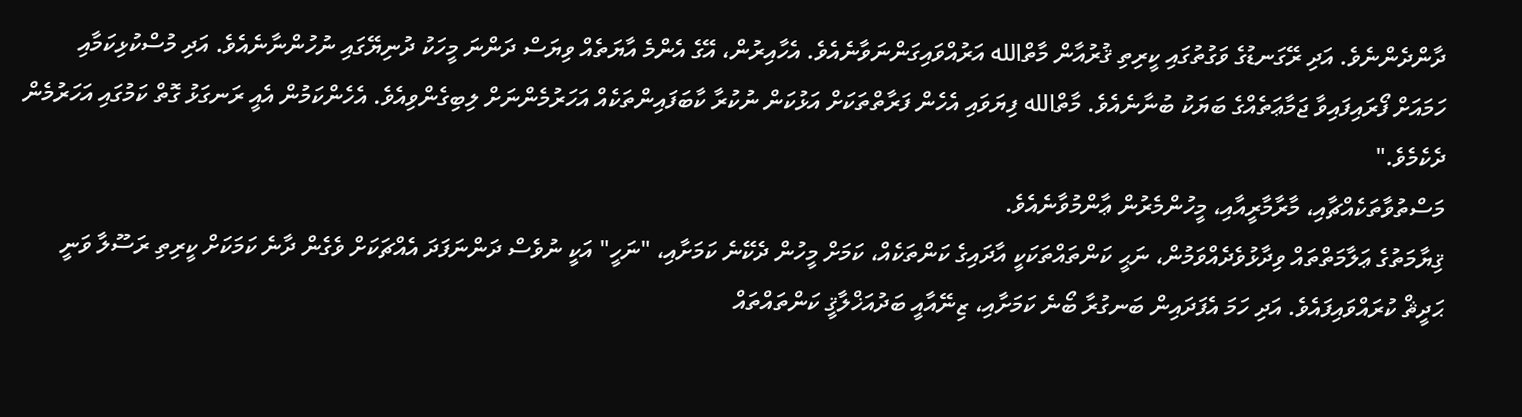ދާންދެންނެވެ. އަދި ރޭގަނޑުގެ ވަގުތުގައި ކީރިތި ޤުރުއާން މާތްالله އަރުއްވައިގަންނަވާނެއެވެ. އެހާއިރުން، އޭގެ އެންމެ އާޔަތެއް ވިޔަސް ދަންނަ މީހަކު ދުނިޔޭގައި ނުހުންނާނެއެވެ. އަދި މުސްކުޅިކަމާއި ހަމައަށް ފޯރައިފައިވާ ޖަމާޢަތެއްގެ ބަޔަކު ބުނާނެއެވެ. މާތްالله ފިޔަވައި އެހެން ފަރާތްތަކަށް އަޅުކަން ނުކުރާ ކާބަފައިންތަކެއް އަހަރުމެންނަށް ލިބިގެންވިއެވެ. އެހެންކަމުން އެއީ ރަނގަޅު ގޮތް ކަމުގައި އަހަރުމެން ދެކެމެވެ."
މަސްތުވާތަކެއްޗާއި، މާރާމާރީއާއި، މީހުންމެރުން ޢާންމުވާނެއެވެ.
ޤިޔާމަތުގެ ޢަލާމަތްތައް ވިދާޅުވެދެއްވަމުން، ނަޙީ ކަންތައްތަކަކީ އާދައިގެ ކަންތަކެއް، ކަމަށް މީހުން ދެކޭނެ ކަމަށާއި، "ނަހީ" އަކީ ނުވެސް ދަންނަފަދަ އެއްޗަކަށް ވެގެން ދާނެ ކަމަކަށް ކީރިތި ރަސޫލާ ވަނީ ޙަދީޘް ކުރައްވައިފައެވެ. އަދި ހަމަ އެފަދައިން ބަނގުރާ ބޯނެ ކަމަށާއި، ޒިނޭއާއީ ބަދުއަޚްލާޤީ ކަންތައްތައް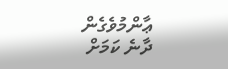ޢާންމުވެގެން ދާނެ ކަމަށް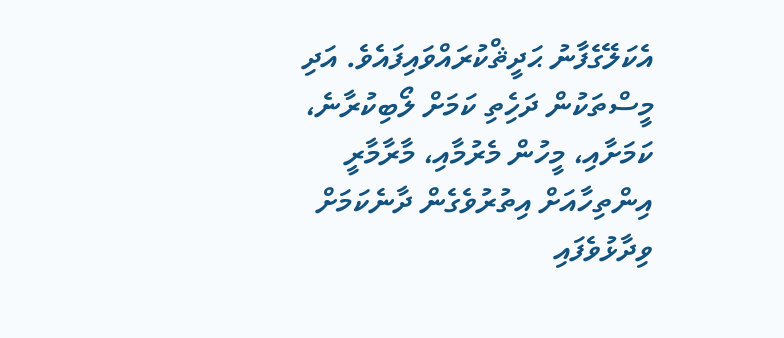އެކަލޭގެފާނު ޙަދީޘްކުރައްވައިފައެވެ. އަދި މީސްތަކުން ދަހިެތި ކަމަށް ލޯބިކުރާނެ، ކަމަށާއި، މީހުން މެރުމާއި، މާރާމާރީ އިންތިހާއަށް އިތުރުވެގެން ދާނެކަމަށް ވިދާޅުވެފައި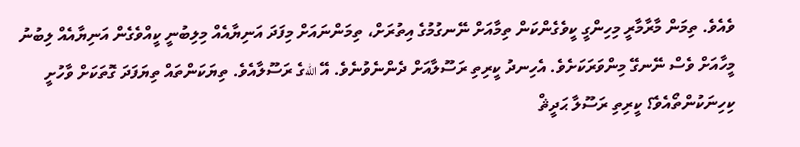ވެއެވެ. ތިމަން މާރާމާރީ މިހިންގީ ކީވެގެންކަން ތިމާއަށް ނޭނގުމުގެ އިތުރަށް، ތިމަންނައަށް މިފަދަ އަނިޔާއެއް މިލިބުނީ ކީއްވެގެން އަނިޔާއެއް ލިބުނު މީހާއަށް ވެސް ނޭނގޭ މިންވަރަކަށެވެ. އެހިނދު ކީރިތި ރަސޫލާއަށް ދެންނެވުނެވެ. އޭ اللهގެ ރަސޫލާއެވެ. ތިޔަކަންތައް ތިޔަފަދަ ގޮތަކަށް ވާހުށީ ކިހިނަކުންތޯއެވެ؟ ކީރިތި ރަސޫލާ ޙަދީޘް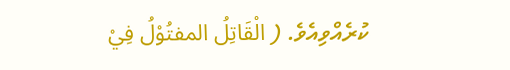ކުރެއްވިއެވެ. ( الْقَاتِلُ المفتُوْلُ فِيْ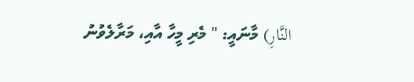النَّارِ) މާނައީ: " މެރި މީހާ އާއި، މަރާލެވުނު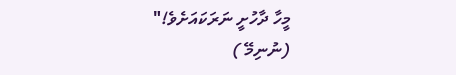މީހާ ދާހުށީ ނަރަކައަށެވެ!"
(ނުނިމޭ )